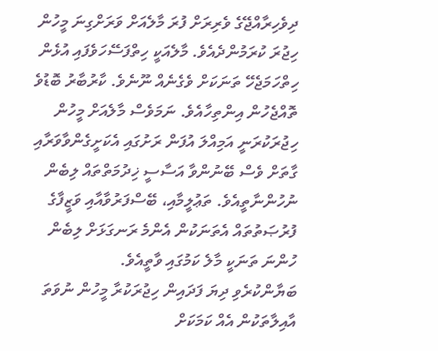ދިވެހިރާއްޖޭގެ ވެރިރަށް ފުރަ މާލެއަށް ވަރަށްގިނަ މީހުން ހިޖުރަ ކުރަމުންދެއެވެ. މާލެއަކީ ހިތްފަސޭހަވެފައި އުޅެން ހިތްހަމަޖެހޭ ތަނަކަށް ވެގެނެއް ނޫނެވެ. ކާރުބާރު ބޮޑުވެ ތޮއްޖެހުން އިންތިހާއެވެ. ނަމަވެސް މާލެއަށް މީހުން ހިޖުރަކުރަނީ އަމިއްލަ އުފަން ރަށުގައި އެކަށީގެންވާވަރާއި ގާތަށް ވެސް ބޭނުންވާ އަސާސީ ޚިދުމަތްތައް ލިބެން ނުހުންނާތީއެވެ. ތަޢުލީމާއި، ބޭސްފަރުވާއާއި ވަޒީފާގެ ފުރުޞަތުތައް އެތަނަކުން އެންމެ ރަނގަޅަށް ލިބެން ހުންނަ ތަނަކީ މާލެ ކަމުގައި ވާތީއެވެ.
ބަޔާންކުރެވި ދިޔަ ފަދައިން ހިޖުރަކުރާ މީހުން ނުވަތަ އާއިލާތަކުން އެއް ކަމަކަށް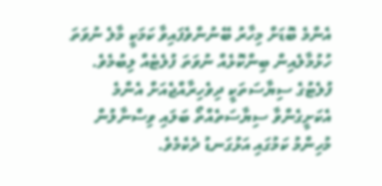އެންމެ ބޮޑަށް މިހާރު ބޭނުންވެފައިވާ ކަމަކީ މާލެ ނުވަތަ ހުޅުމާލެއިން ބިންކޮޅެއް ނުވަތަ ފުލެޓެއް ލިބުމެވެ. ފުލެޓުގެ ސިޔާސަތަކީ ދިވެހިރާއްޖެއަށް އެންމެ އެކަށީގެންވާ ސިޔާސަތެއްތޯ ބަލައި ވިސްނާލުން މުހިންމު ކަމުގައި އަޅުގަނޑު ދެކެމެވެ.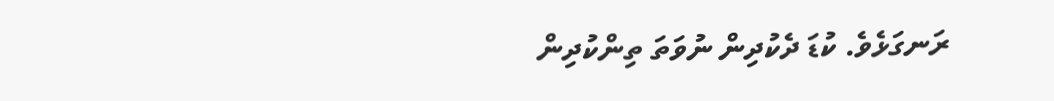ރަނގަޅެވެ. ކުޑަ ދެކުދިން ނުވަތަ ތިންކުދިން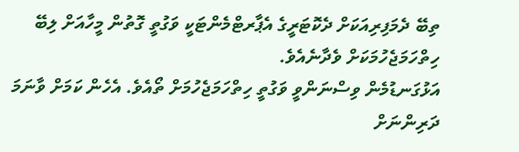ތިބޭ ދެމަފިރިއަކަށް ދެކޮޓަރީގެ އެޕާރޓްމެންޓަކީ ވަގުތީ ގޮތުން މީހާއަށް ލިބޭ ހިތްހަމަޖެހުމަކަށް ވެދާނެއެވެ.
އަޅުގަނޑުމެން ވިސްނަންވީ ވަގުތީ ހިތްހަމަޖެހުމަށް ތޯއެވެ. އެހެން ކަމަށް ވާނަމަ ދަރިންނަށް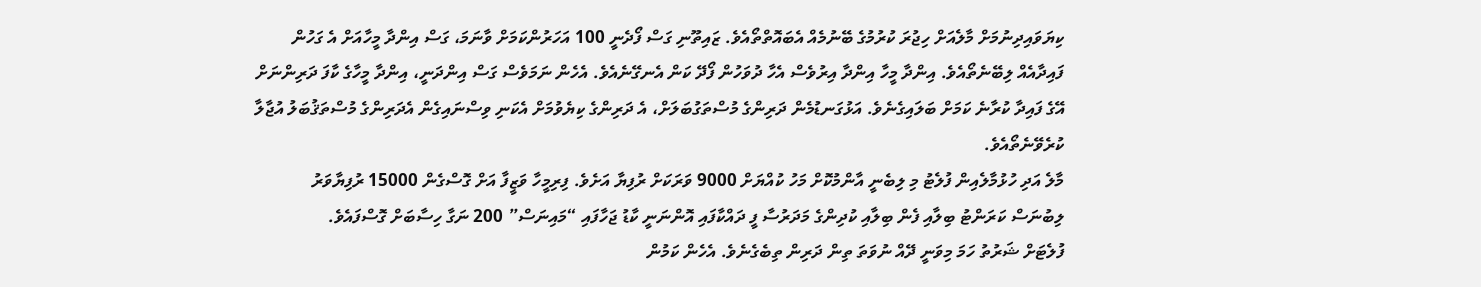ކިޔަވައިދިނުމަށް މާލެއަށް ހިޖުރަ ކުރުމުގެ ބޭނުމެއް އެބައޮތްތޯއެވެ. ޒައިތޫނި ގަސް ފޯދެނީ 100 އަހަރުންކަމަށް ވާނަމަ، ގަސް އިންދާ މީހާއަށް އެ ގަހުން ފައިދާއެއް ލިބޭނެތޯއެވެ. އިންދާ މީހާ އިންދާ އިރުވެސް އެހާ ދުވަހުން ފޯދޭ ކަން އެނގޭނެއެވެ. އެހެން ނަމަވެސް ގަސް އިންދަނީ، އިންދާ މީހާގެ ކާފަ ދަރިންނަށް އޭގެ ފައިދާ ކުރާނެ ކަމަށް ބަލައިގެނެވެ. އަޅުގަނޑުމެން ދަރިންގެ މުސްތަގުބަލަށް، އެ ދަރިންގެ ކިޔެވުމަށް އެކަނި ވިސްނައިގެން އެދަރިންގެ މުސްތަޤުބަލު އުޖާލާ ކުރެވޭނެތޯއެވެ.
މާލެ އަދި ހުޅުމާލެއިން ފުލެޓު މި ލިބެނީ އާންމުކޮށް މަހު ކުއްޔަށް 9000 ވަރަކަށް ރުފިޔާ އަށެވެ. ފިރިމީހާ ވަޒީފާ އަށް ގޮސްގެން 15000 ރުފިޔާވަރު ލިބުނަސް ކަރަންޓު ބިލާއި ފެން ބިލާއި ކުދިންގެ މަދަރުސާ ފީ ދައްކާފައި އޮންނަނީ ކާޑު ޖަހާފައި “މައިނަސް” 200 ނަގާ ހިސާބަށް ގޮސްފައެވެ.
ފުލެޓަށް ޝަރުތު ހަމަ މިވަނީ ދޭއް ނުވަތަ ތިން ދަރިން ތިބެގެނެވެ. އެހެން ކަމުން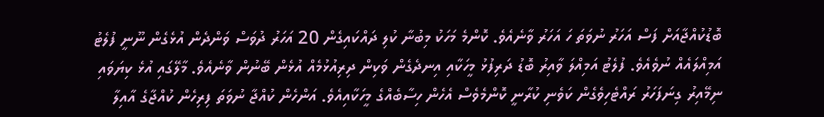ބޮޑުކުއްޖާއަށް ފަސް އަހަރު ނުވަތަ ހަ އަހަރު ވާނެއެވެ. ކޮންމެ މަހަކު މިބުނާ ކުލި ދައްކައިގެން 20 އަހަރު ދުވަސް ވަންދެން އުޅެގެން ނޫނީ ފުލެޓު އަމިއްލައެއް ނުވެއެވެ. ފުލެޓު އަމިއްލަ ވާއިރު ބޮޑު ދަރިފުޅު މީހަކާއި އިނދެގެން ވަކިން ދިރިއުޅުމެއް އުޅެން ބޭނުން ވާނެއެވެ. މާލޭގައި އުޅެ ކިޔަވައި ނިމޭއިރު ގިނަފަހަރު ރައްޓެހިވެގެން ކަވެނި ކުރާނީ ކޮންމެވެސް އެހެން ހިސާބެއްގެ މީހަކާއިއެވެ. އަންހެން ކުއްޖާ ނުވަތަ ފިރިހެން ކުއްޖާގެ އާއިލާ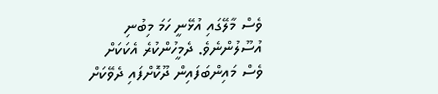ވެސް މާލޭގައި އުޅޭނީ ހަމަ މިބުނި އުސޫލުންނެވެ. ދެމީހުންކުރެ އެކަކަށް ވެސް މައިންބަފައިން ދޫކޮށްފައި ދެވޭކަށް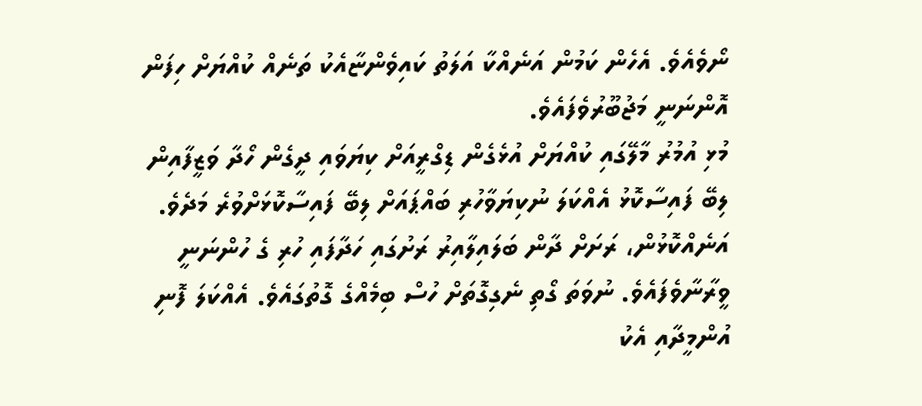ނޯވެއެވެ. އެހެން ކަމުން އަނެއްކާ އަލަތު ކައިވެންޏާއެކު ތަނެއް ކުއްޔަށް ހިފަން އޮންނަނީ މަޖުބޫރުވެފައެވެ.
މުޅި އުމުރު މާލޭގައި ކުއްޔަށް އުޅެގެން ޑިގްރީއަށް ކިޔަވައި ދީގެން ހޯދާ ވަޒީފާއިން ލިބޭ ފައިސާކޮޅު އެއްކަލަ ނުކިޔަވާހުރި ބައްޕައަށް ލިބޭ ފައިސާކޮޅަށްވުރެ މަދެވެ. އަނެއްކޮޅުން، ރަށަށް ދާން ބަލައިލާއިރު ރަށުގައި ހަދާފައި ހުރި ގެ ހުންނަނީ ވީރާނާވެފައެވެ. ނުވަތަ ގޯތި ނެގިގޮތަށް ހުސް ބިމެއްގެ ގޮތުގައެވެ. އެއްކަލަ ފޮނި އުންމީދާއި އެކު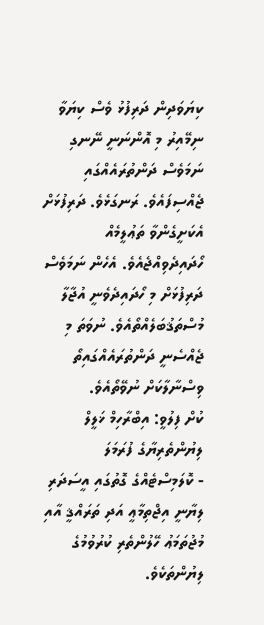ކިޔަވަދިން ދަރިފުޅު ވެސް ކިޔަވާ ނިމޭއިރު މި އޮންނަނީ ނޭނގި ނަމަވެސް ދަންތުރައެއްގައި ޖެއްސިފައެވެ. ރަނގަޅެވެ. ދަރިފުޅަށް އެކަށީގެންވާ ތަޢުލީމެއް ހޯދައިދެވިއްޖެއެވެ. އެހެން ނަމަވެސް ދަރިފުޅަށް މި ހޯދައިދެވެނީ އުޖާލާ މުސްތަޤުބަލެއްތޯއެވެ. ނުވަތަ މި ޖެއްސެނީ ދަންތުރައެއްގައިތޯ ވިސްނާލާކަށް ނުވޭތޯއެވެ.
ކުށް ފިލުވީ: އިބްރާހިމް ޚަލީލް
ލިޔުންތެރިޔާގެ ފުރަމަލަ
- ކޮލަމިސްޓެއްގެ ގޮތުގައި އީސަދަރި ލިޔާނީ އިޖްތިމާޢީ އަދި ތަރައްޤީ އާއި މުޖުތަމަޢު ހޭލުންތެރި ކުރުވުމުގެ ލިޔުންތަކެވެ.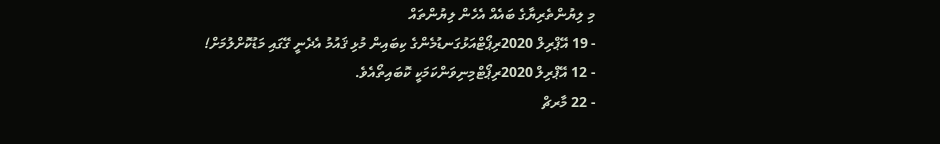މި ލިޔުންތެރިޔާގެ ބައެއް އެހެން ލިޔުންތައް
- 19 އޭޕްރިލް 2020ރިޕޯޓްއަޅުގަނޑުމެންގެ ކިބައިން މުޅި ޤައުމު އެދެނީ ގޭގައި މަޑުކޮށްލުމަށް!
- 12 އޭޕްރިލް 2020ރިޕޯޓްމިނިވަންކަމަކީ ކޮބައިތޯއެވެ.
- 22 މާރޗް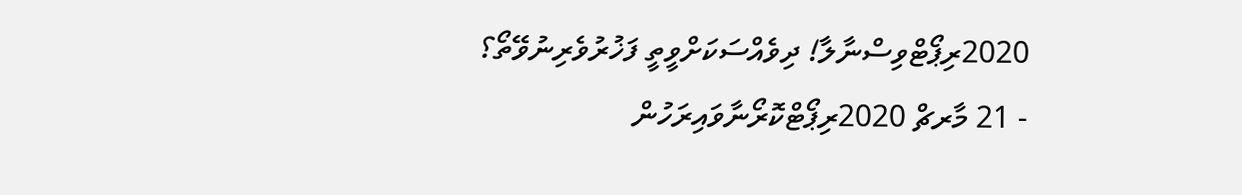2020ރިޕޯޓްވިސްނާލާ! ދިވެއްސަކަށްވީތީ ފަޚުރުވެރިނުވޭތޯ؟
- 21 މާރޗް 2020ރިޕޯޓްކޮރޯނާވައިރަހުން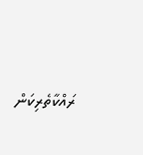ރައްކާތެރިކަން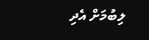ލިބުމަށް އެދި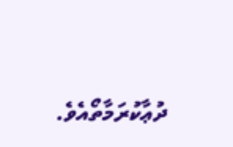ދުޢާކުރަމާތޯއެވެ.